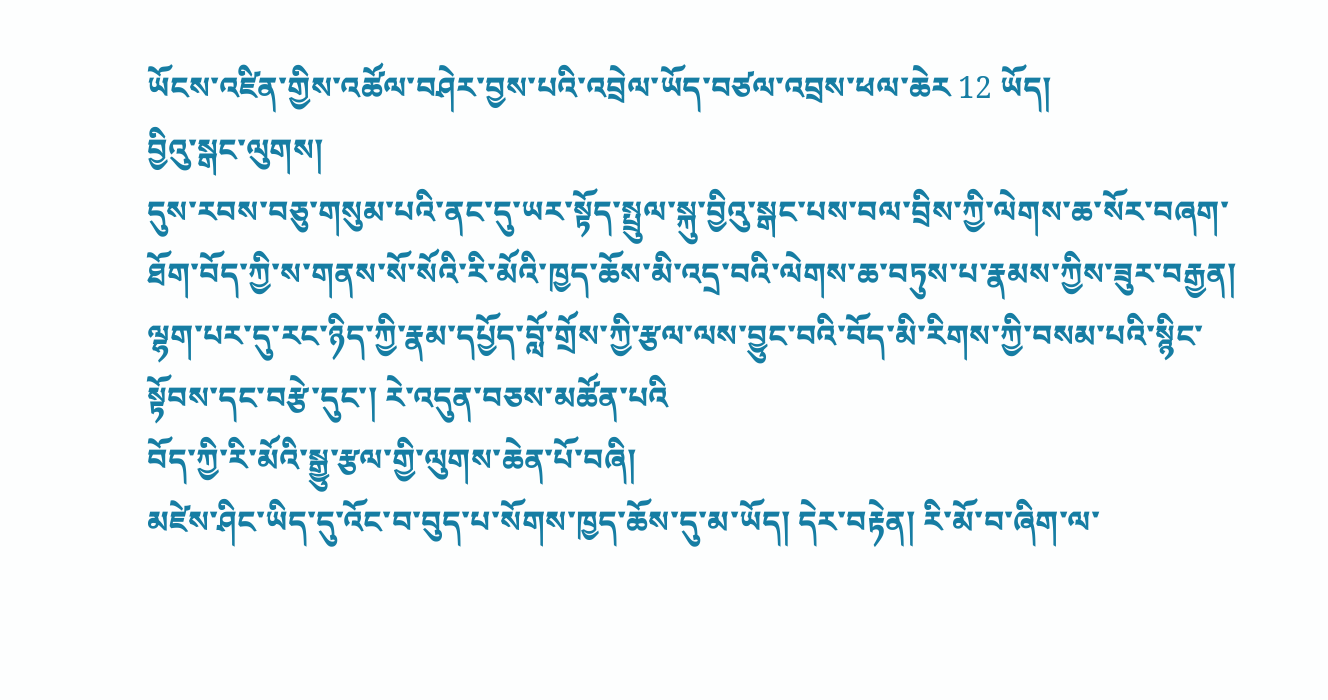ཡོངས་འཛིན་གྱིས་འཚོལ་བཤེར་བྱས་པའི་འབྲེལ་ཡོད་བཙལ་འབྲས་ཕལ་ཆེར 12 ཡོད།
བྱིའུ་སྒང་ལུགས།
དུས་རབས་བཅུ་གསུམ་པའི་ནང་དུ་ཡར་སྟོད་སྤྲུལ་སྐུ་བྱིའུ་སྒང་པས་བལ་བྲིས་ཀྱི་ལེགས་ཆ་སོར་བཞག་ཐོག་བོད་ཀྱི་ས་གནས་སོ་སོའི་རི་མོའི་ཁྱད་ཆོས་མི་འདྲ་བའི་ལེགས་ཆ་བཏུས་པ་རྣམས་ཀྱིས་ཟུར་བརྒྱན། ལྷག་པར་དུ་རང་ཉིད་ཀྱི་རྣམ་དཔྱོད་བློ་གྲོས་ཀྱི་རྩལ་ལས་བྱུང་བའི་བོད་མི་རིགས་ཀྱི་བསམ་པའི་སྙིང་སྟོབས་དང་བརྩེ་དུང་། རེ་འདུན་བཅས་མཚོན་པའི
བོད་ཀྱི་རི་མོའི་སྒྱུ་རྩལ་གྱི་ལུགས་ཆེན་པོ་བཞི།
མཛེས་ཤིང་ཡིད་དུ་འོང་བ་བུད་པ་སོགས་ཁྱད་ཆོས་དུ་མ་ཡོད། དེར་བརྟེན། རི་མོ་བ་ཞིག་ལ་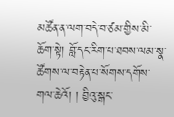མཚོན་ན་ལག་བདེ་བ་ཙམ་གྱིས་མི་ཆོག་སྟེ། བློ་དང་རིག་པ་ཐབས་ལམ་སྣ་ཚོགས་ལ་བརྟེན་པ་སོགས་དགོས་གལ་ཆེའོ། ། བྱིའུ་སྒང་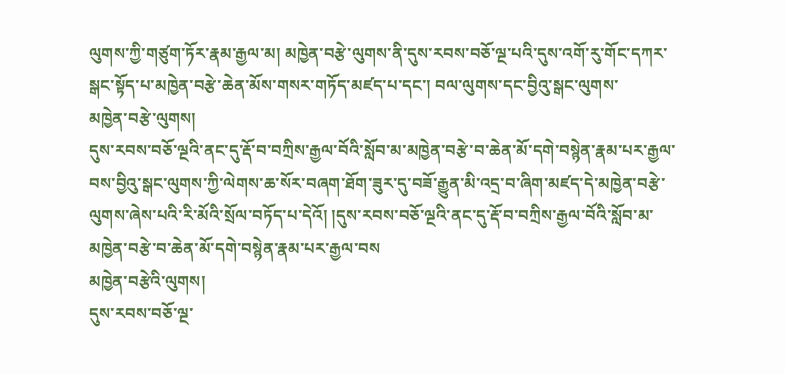ལུགས་ཀྱི་གཙུག་ཏོར་རྣམ་རྒྱལ་མ། མཁྱེན་བརྩེ་ལུགས་ནི་དུས་རབས་བཅོ་ལྔ་པའི་དུས་འགོ་རུ་གོང་དཀར་སྒང་སྟོད་པ་མཁྱེན་བརྩེ་ཆེན་མོས་གསར་གཏོད་མཛད་པ་དང་། བལ་ལུགས་དང་བྱིའུ་སྒང་ལུགས་
མཁྱེན་བརྩེ་ལུགས།
དུས་རབས་བཅོ་ལྔའི་ནང་དུ་རྡོ་བ་བཀྲིས་རྒྱལ་བོའི་སློབ་མ་མཁྱེན་བརྩེ་བ་ཆེན་མོ་དགེ་བསྙེན་རྣམ་པར་རྒྱལ་བས་བྱིའུ་སྒང་ལུགས་ཀྱི་ལེགས་ཆ་སོར་བཞག་ཐོག་ཟུར་དུ་བཟོ་རྒྱུན་མི་འདྲ་བ་ཞིག་མཛད་དེ་མཁྱེན་བརྩེ་ལུགས་ཞེས་པའི་རི་མོའི་སྲོལ་བཏོད་པ་དེའོ། །དུས་རབས་བཅོ་ལྔའི་ནང་དུ་རྡོ་བ་བཀྲིས་རྒྱལ་བོའི་སློབ་མ་མཁྱེན་བརྩེ་བ་ཆེན་མོ་དགེ་བསྙེན་རྣམ་པར་རྒྱལ་བས
མཁྱེན་བརྩེའི་ལུགས།
དུས་རབས་བཅོ་ལྔ་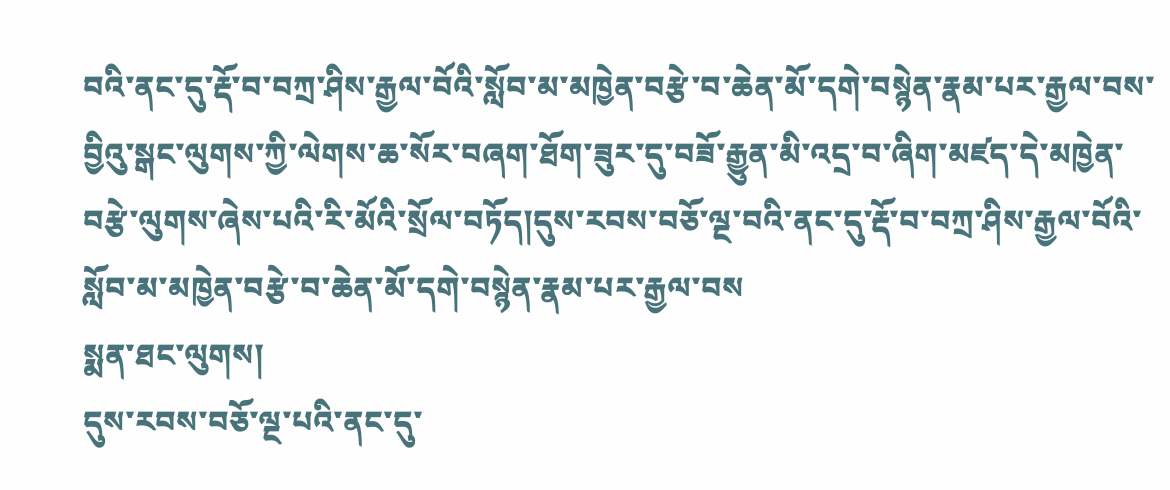བའི་ནང་དུ་རྡོ་བ་བཀྲ་ཤིས་རྒྱལ་བོའི་སློབ་མ་མཁྱེན་བརྩེ་བ་ཆེན་མོ་དགེ་བསྙེན་རྣམ་པར་རྒྱལ་བས་བྱིའུ་སྒང་ལུགས་ཀྱི་ལེགས་ཆ་སོར་བཞག་ཐོག་ཟུར་དུ་བཟོ་རྒྱུན་མི་འདྲ་བ་ཞིག་མཛད་དེ་མཁྱེན་བརྩེ་ལུགས་ཞེས་པའི་རི་མོའི་སྲོལ་བཏོད།དུས་རབས་བཅོ་ལྔ་བའི་ནང་དུ་རྡོ་བ་བཀྲ་ཤིས་རྒྱལ་བོའི་སློབ་མ་མཁྱེན་བརྩེ་བ་ཆེན་མོ་དགེ་བསྙེན་རྣམ་པར་རྒྱལ་བས
སྨན་ཐང་ལུགས།
དུས་རབས་བཅོ་ལྔ་པའི་ནང་དུ་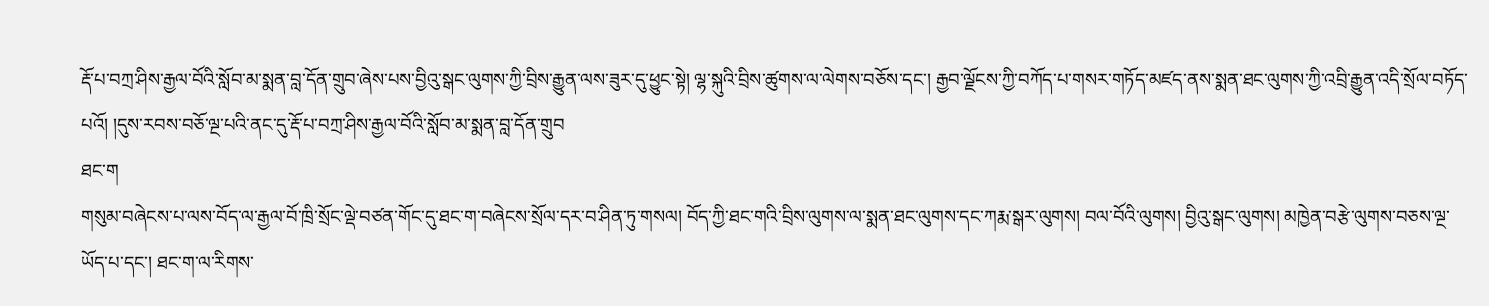རྡོ་པ་བཀྲ་ཤིས་རྒྱལ་བོའི་སློབ་མ་སྨན་བླ་དོན་གྲུབ་ཞེས་པས་བྱིའུ་སྒང་ལུགས་ཀྱི་བྲིས་རྒྱུན་ལས་ཟུར་དུ་ཕྱུང་སྟེ། ལྷ་སྐུའི་བྲིས་ཚུགས་ལ་ལེགས་བཅོས་དང་། རྒྱབ་ལྗོངས་ཀྱི་བཀོད་པ་གསར་གཏོད་མཛད་ནས་སྨན་ཐང་ལུགས་ཀྱི་འབྲི་རྒྱུན་འདི་སྲོལ་བཏོད་པའོ། །དུས་རབས་བཅོ་ལྔ་པའི་ནང་དུ་རྡོ་པ་བཀྲ་ཤིས་རྒྱལ་བོའི་སློབ་མ་སྨན་བླ་དོན་གྲུབ
ཐང་ག
གསུམ་བཞེངས་པ་ལས་བོད་ལ་རྒྱལ་བོ་ཁྲི་སྲོང་ལྡེ་བཙན་གོང་དུ་ཐང་ག་བཞེངས་སྲོལ་དར་བ་ཤིན་ཏུ་གསལ། བོད་ཀྱི་ཐང་གའི་བྲིས་ལུགས་ལ་སྨན་ཐང་ལུགས་དང་ཀརྨ་སྒར་ལུགས། བལ་བོའི་ལུགས། བྱིའུ་སྒང་ལུགས། མཁྱེན་བརྩེ་ལུགས་བཅས་ལྔ་ཡོད་པ་དང་། ཐང་ག་ལ་རིགས་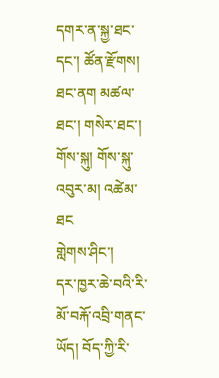དགར་ན་སྐྱ་ཐང་དང་། ཚོན་རྫོགས། ཐང་ནག མཚལ་ཐང་། གསེར་ཐང་། གོས་སྐུ། གོས་སྐུ་འབུར་མ། འཚེམ་ཐང
གླེགས་ཤིང་།
དར་ཁྱར་ཆེ་བའི་རི་མོ་བརྐོ་འབྲི་གནང་ཡོད། བོད་ཀྱི་རི་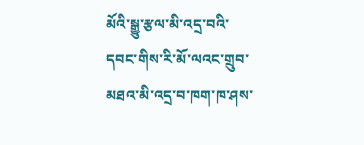མོའི་སྒྱུ་རྩལ་མི་འདྲ་བའི་དབང་གིས་རི་མོ་ལའང་གྲུབ་མཐའ་མི་འདྲ་བ་ཁག་ཁ་ཤས་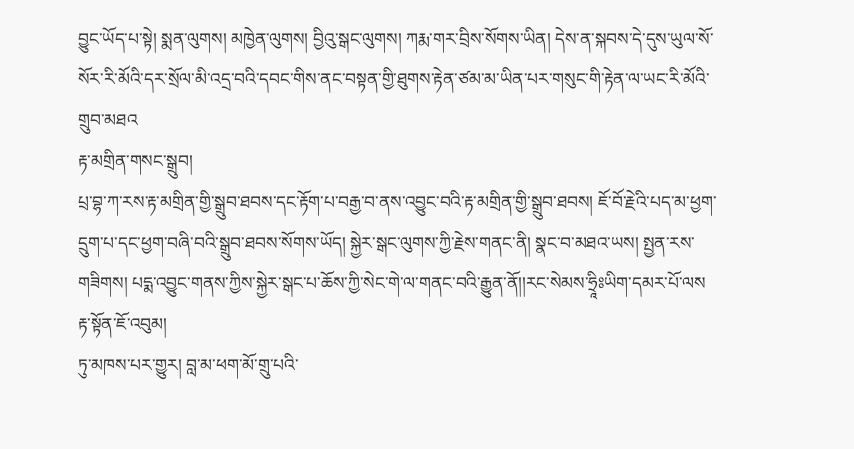བྱུང་ཡོད་པ་སྟེ། སྨན་ལུགས། མཁྱེན་ལུགས། བྱིའུ་སྒང་ལུགས། ཀརྨ་གར་བྲིས་སོགས་ཡིན། དེས་ན་སྐབས་དེ་དུས་ཡུལ་སོ་སོར་རི་མོའི་དར་སྲོལ་མི་འདྲ་བའི་དབང་གིས་ནང་བསྟན་གྱི་ཐུགས་རྟེན་ཙམ་མ་ཡིན་པར་གསུང་གི་རྟེན་ལ་ཡང་རི་མོའི་གྲུབ་མཐའ
རྟ་མགྲིན་གསང་སྒྲུབ།
པྲ་བྷ་ཀ་རས་རྟ་མགྲིན་གྱི་སྒྲུབ་ཐབས་དང་རྟོག་པ་བརྒྱ་བ་ནས་འབྱུང་བའི་རྟ་མགྲིན་གྱི་སྒྲུབ་ཐབས། ཇོ་བོ་རྗེའི་པད་མ་ཕྱག་དྲུག་པ་དང་ཕྱག་བཞི་བའི་སྒྲུབ་ཐབས་སོགས་ཡོད། སྐྱེར་སྒང་ལུགས་ཀྱི་རྗེས་གནང་ནི། སྣང་བ་མཐའ་ཡས། སྤྱན་རས་གཟིགས། པདྨ་འབྱུང་གནས་ཀྱིས་སྐྱེར་སྒང་པ་ཆོས་ཀྱི་སེང་གེ་ལ་གནང་བའི་རྒྱུན་ནོ།།རང་སེམས་ཧྲཱིཿཡིག་དམར་པོ་ལས
རྟ་སྟོན་ཇོ་འབུམ།
ཏུ་མཁས་པར་གྱུར། བླ་མ་ཕག་མོ་གྲུ་པའི་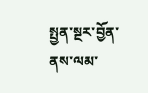སྤྱན་སྔར་བྱོན་ནས་ལམ་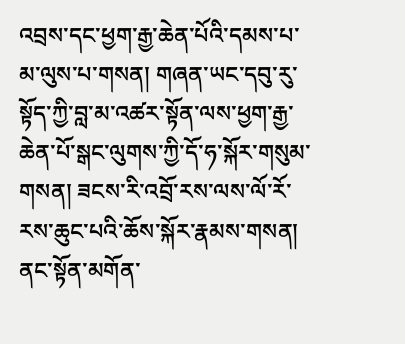འབྲས་དང་ཕྱག་རྒྱ་ཆེན་པོའི་དམས་པ་མ་ལུས་པ་གསན། གཞན་ཡང་དབུ་རུ་སྟོད་ཀྱི་བླ་མ་འཚར་སྟོན་ལས་ཕྱག་རྒྱ་ཆེན་པོ་སྒང་ལུགས་ཀྱི་དོ་ཧ་སྐོར་གསུམ་གསན། ཟངས་རི་འབྲོ་རས་ལས་ལོ་རོ་རས་ཆུང་པའི་ཆོས་སྐོར་རྣམས་གསན། ནང་སྟོན་མགོན་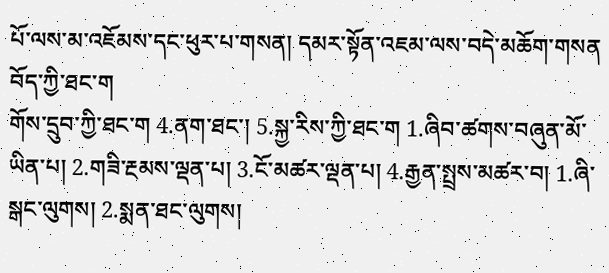པོ་ལས་མ་འཇོམས་དང་ཕུར་པ་གསན། དམར་སྟོན་འཇམ་ལས་བདེ་མཆོག་གསན
བོད་ཀྱི་ཐང་ག
གོས་དྲུབ་ཀྱི་ཐང་ག 4.ནག་ཐང་། 5.སྐྱ་རིས་ཀྱི་ཐང་ག 1.ཞིབ་ཚགས་བཞུན་མོ་ཡིན་པ། 2.གཟི་རྔམས་ལྡན་པ། 3.ངོ་མཚར་ལྡན་པ། 4.རྒྱན་སྤྲས་མཚར་བ། 1.ཞི་སྒང་ལུགས། 2.སྨན་ཐང་ལུགས།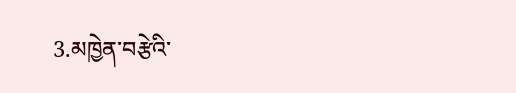3.མཁྱེན་བརྩེའི་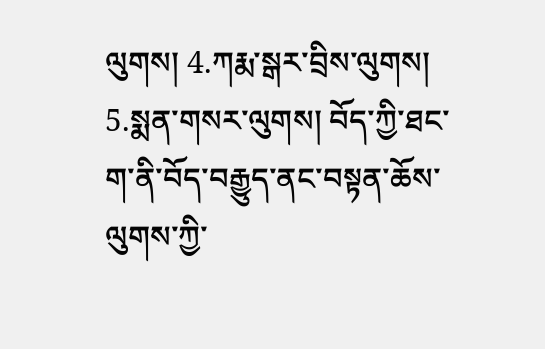ལུགས། 4.ཀརྨ་སྒར་བྲིས་ལུགས། 5.སྨན་གསར་ལུགས། བོད་ཀྱི་ཐང་ག་ནི་བོད་བརྒྱུད་ནང་བསྟན་ཆོས་ལུགས་ཀྱི་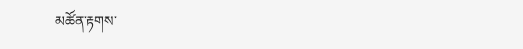མཚོན་རྟགས་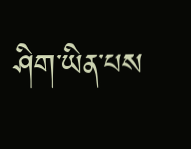ཤིག་ཡིན་པས